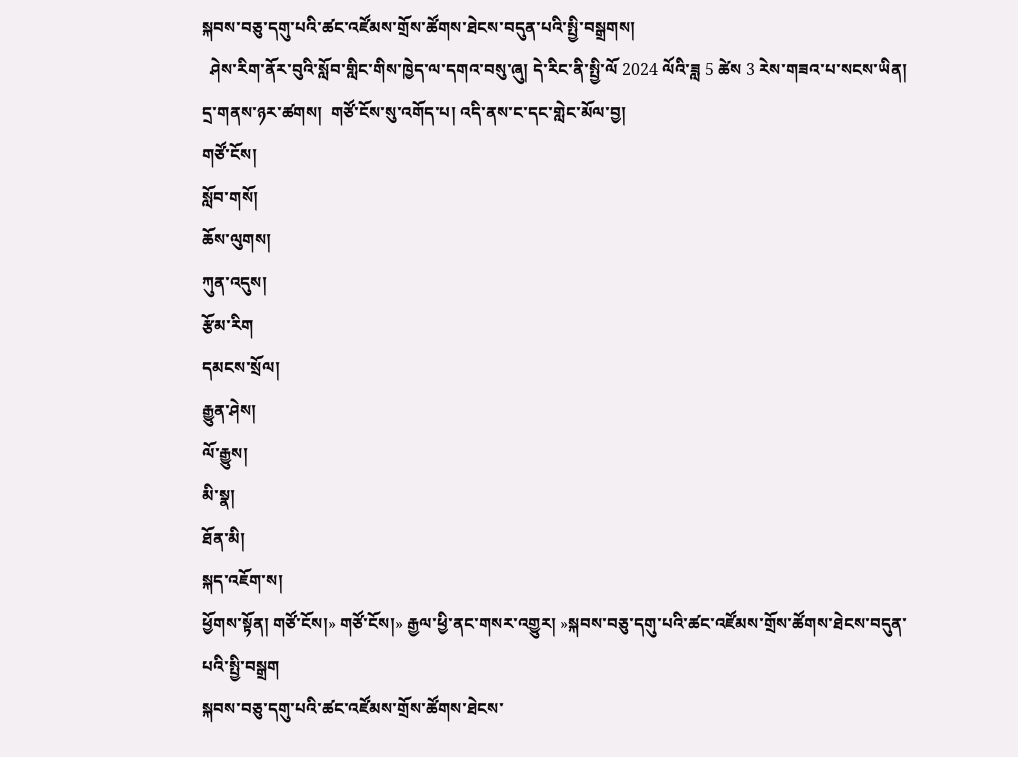སྐབས་བཅུ་དགུ་པའི་ཚང་འཛོམས་གྲོས་ཚོགས་ཐེངས་བདུན་པའི་སྤྱི་བསྒྲགས།
  ཤེས་རིག་ནོར་བུའི་སློབ་གླིང་གིས་ཁྱེད་ལ་དགའ་བསུ་ཞུ། དེ་རིང་ནི་སྤྱི་ལོ 2024 ལོའི་ཟླ 5 ཚེས 3 རེས་གཟའ་པ་སངས་ཡིན། དྲ་གནས་ཉར་ཚགས།  གཙོ་ངོས་སུ་འགོད་པ། འདི་ནས་ང་དང་གླེང་མོལ་བྱ།
གཙོ་ངོས།
སློབ་གསོ།
ཆོས་ལུགས།
ཀུན་འདུས།
རྩོམ་རིག
དམངས་སྲོལ།
རྒྱུན་ཤེས།
ལོ་རྒྱུས།
མི་སྣ།
ཐོན་མི།
སྐད་འཇོག་ས།
ཕྱོགས་སྟོན། གཙོ་ངོས།» གཙོ་ངོས།» རྒྱལ་ཕྱི་ནང་གསར་འགྱུར། »སྐབས་བཅུ་དགུ་པའི་ཚང་འཛོམས་གྲོས་ཚོགས་ཐེངས་བདུན་པའི་སྤྱི་བསྒྲག
སྐབས་བཅུ་དགུ་པའི་ཚང་འཛོམས་གྲོས་ཚོགས་ཐེངས་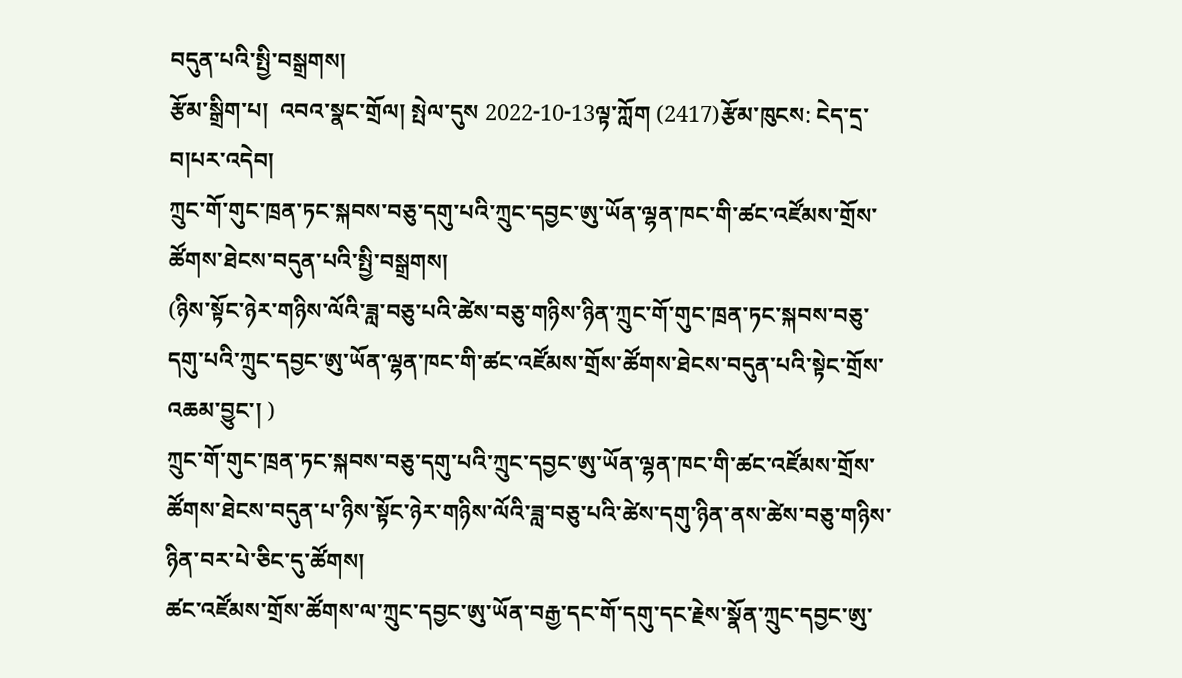བདུན་པའི་སྤྱི་བསྒྲགས།
རྩོམ་སྒྲིག་པ།  འབའ་སྣང་གྲོལ། སྤེལ་དུས 2022-10-13ལྟ་ཀློག (2417)རྩོམ་ཁུངས: ངེད་དྲ་བ།པར་འདེབ།
ཀྲུང་གོ་གུང་ཁྲན་ཏང་སྐབས་བཅུ་དགུ་པའི་ཀྲུང་དབྱང་ཨུ་ཡོན་ལྷན་ཁང་གི་ཚང་འཛོམས་གྲོས་ཚོགས་ཐེངས་བདུན་པའི་སྤྱི་བསྒྲགས།
(ཉིས་སྟོང་ཉེར་གཉིས་ལོའི་ཟླ་བཅུ་པའི་ཚེས་བཅུ་གཉིས་ཉིན་ཀྲུང་གོ་གུང་ཁྲན་ཏང་སྐབས་བཅུ་དགུ་པའི་ཀྲུང་དབྱང་ཨུ་ཡོན་ལྷན་ཁང་གི་ཚང་འཛོམས་གྲོས་ཚོགས་ཐེངས་བདུན་པའི་སྟེང་གྲོས་འཆམ་བྱུང་། )
ཀྲུང་གོ་གུང་ཁྲན་ཏང་སྐབས་བཅུ་དགུ་པའི་ཀྲུང་དབྱང་ཨུ་ཡོན་ལྷན་ཁང་གི་ཚང་འཛོམས་གྲོས་ཚོགས་ཐེངས་བདུན་པ་ཉིས་སྟོང་ཉེར་གཉིས་ལོའི་ཟླ་བཅུ་པའི་ཚེས་དགུ་ཉིན་ནས་ཚེས་བཅུ་གཉིས་ཉིན་བར་པེ་ཅིང་དུ་ཚོགས།
ཚང་འཛོམས་གྲོས་ཚོགས་ལ་ཀྲུང་དབྱང་ཨུ་ཡོན་བརྒྱ་དང་གོ་དགུ་དང་རྗེས་སྣོན་ཀྲུང་དབྱང་ཨུ་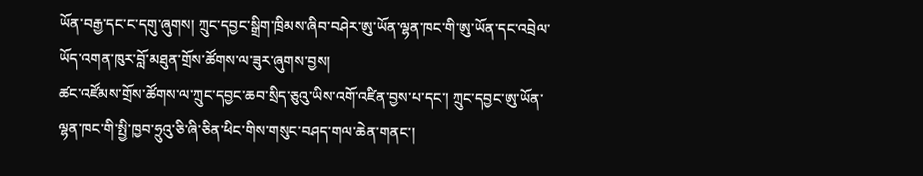ཡོན་བརྒྱ་དང་ང་དགུ་ཞུགས། ཀྲུང་དབྱང་སྒྲིག་ཁྲིམས་ཞིབ་བཤེར་ཨུ་ཡོན་ལྷན་ཁང་གི་ཨུ་ཡོན་དང་འབྲེལ་ཡོད་འགན་ཁུར་བློ་མཐུན་གྲོས་ཚོགས་ལ་ཟུར་ཞུགས་བྱས།
ཚང་འཛོམས་གྲོས་ཚོགས་ལ་ཀྲུང་དབྱང་ཆབ་སྲིད་ཅུའུ་ཡིས་འགོ་འཛིན་བྱས་པ་དང་། ཀྲུང་དབྱང་ཨུ་ཡོན་ལྷན་ཁང་གི་སྤྱི་ཁྱབ་ཧྲུའུ་ཅི་ཞི་ཅིན་ཕིང་གིས་གསུང་བཤད་གལ་ཆེན་གནང་།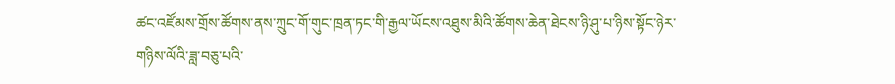ཚང་འཛོམས་གྲོས་ཚོགས་ནས་ཀྲུང་གོ་གུང་ཁྲན་ཏང་གི་རྒྱལ་ཡོངས་འཐུས་མིའི་ཚོགས་ཆེན་ཐེངས་ཉི་ཤུ་པ་ཉིས་སྟོང་ཉེར་གཉིས་ལོའི་ཟླ་བཅུ་པའི་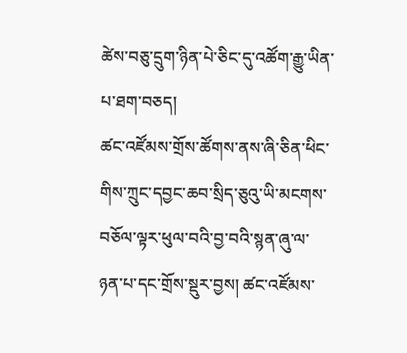ཚེས་བཅུ་དྲུག་ཉིན་པེ་ཅིང་དུ་འཚོག་རྒྱུ་ཡིན་པ་ཐག་བཅད།
ཚང་འཛོམས་གྲོས་ཚོགས་ནས་ཞི་ཅིན་ཕིང་གིས་ཀྲུང་དབྱང་ཆབ་སྲིད་ཅུའུ་ཡི་མངགས་བཅོལ་ལྟར་ཕུལ་བའི་བྱ་བའི་སྙན་ཞུ་ལ་ཉན་པ་དང་གྲོས་སྡུར་བྱས། ཚང་འཛོམས་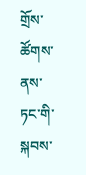གྲོས་ཚོགས་ནས་ཏང་གི་སྐབས་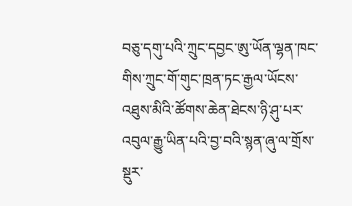བཅུ་དགུ་པའི་ཀྲུང་དབྱང་ཨུ་ཡོན་ལྷན་ཁང་གིས་ཀྲུང་གོ་གུང་ཁྲན་ཏང་རྒྱལ་ཡོངས་འཐུས་མིའི་ཚོགས་ཆེན་ཐེངས་ཉི་ཤུ་པར་འབུལ་རྒྱུ་ཡིན་པའི་བྱ་བའི་སྙན་ཞུ་ལ་གྲོས་སྡུར་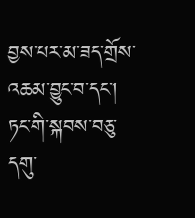བྱས་པར་མ་ཟད་གྲོས་འཆམ་བྱུང་བ་དང་། ཏང་གི་སྐབས་བཅུ་དགུ་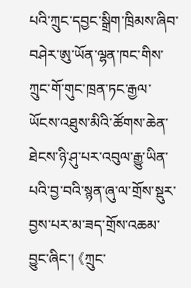པའི་ཀྲུང་དབྱང་སྒྲིག་ཁྲིམས་ཞིབ་བཤེར་ཨུ་ཡོན་ལྷན་ཁང་གིས་ཀྲུང་གོ་གུང་ཁྲན་ཏང་རྒྱལ་ཡོངས་འཐུས་མིའི་ཚོགས་ཆེན་ཐེངས་ཉི་ཤུ་པར་འབུལ་རྒྱུ་ཡིན་པའི་བྱ་བའི་སྙན་ཞུ་ལ་གྲོས་སྡུར་བྱས་པར་མ་ཟད་གྲོས་འཆམ་བྱུང་ཞིང་། 《ཀྲུང་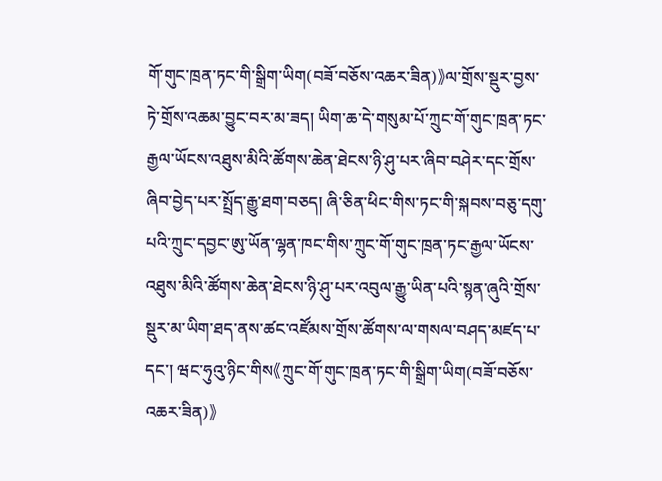གོ་གུང་ཁྲན་ཏང་གི་སྒྲིག་ཡིག(བཟོ་བཅོས་འཆར་ཟིན)》ལ་གྲོས་སྡུར་བྱས་ཏེ་གྲོས་འཆམ་བྱུང་བར་མ་ཟད། ཡིག་ཆ་དེ་གསུམ་པོ་ཀྲུང་གོ་གུང་ཁྲན་ཏང་རྒྱལ་ཡོངས་འཐུས་མིའི་ཚོགས་ཆེན་ཐེངས་ཉི་ཤུ་པར་ཞིབ་བཤེར་དང་གྲོས་ཞིབ་བྱེད་པར་སྤྲོད་རྒྱུ་ཐག་བཅད། ཞི་ཅིན་ཕིང་གིས་ཏང་གི་སྐབས་བཅུ་དགུ་པའི་ཀྲུང་དབྱང་ཨུ་ཡོན་ལྷན་ཁང་གིས་ཀྲུང་གོ་གུང་ཁྲན་ཏང་རྒྱལ་ཡོངས་འཐུས་མིའི་ཚོགས་ཆེན་ཐེངས་ཉི་ཤུ་པར་འབུལ་རྒྱུ་ཡིན་པའི་སྙན་ཞུའི་གྲོས་སྡུར་མ་ཡིག་ཐད་ནས་ཚང་འཛོམས་གྲོས་ཚོགས་ལ་གསལ་བཤད་མཛད་པ་དང་། ཝང་ཧུའུ་ཉིང་གིས《ཀྲུང་གོ་གུང་ཁྲན་ཏང་གི་སྒྲིག་ཡིག(བཟོ་བཅོས་འཆར་ཟིན)》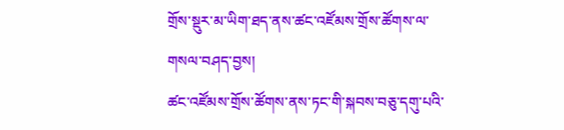གྲོས་སྡུར་མ་ཡིག་ཐད་ནས་ཚང་འཛོམས་གྲོས་ཚོགས་ལ་གསལ་བཤད་བྱས།
ཚང་འཛོམས་གྲོས་ཚོགས་ནས་ཏང་གི་སྐབས་བཅུ་དགུ་པའི་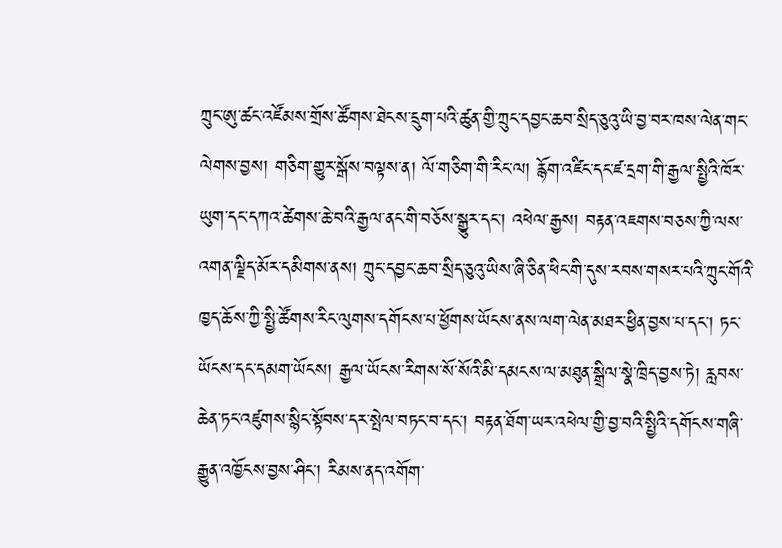ཀྲུང་ཨུ་ཚང་འཛོམས་གྲོས་ཚོགས་ཐེངས་དྲུག་པའི་ཚུན་གྱི་ཀྲུང་དབྱང་ཆབ་སྲིད་ཅུའུ་ཡི་བྱ་བར་ཁས་ལེན་གང་ལེགས་བྱས། གཅིག་གྱུར་སྒོས་བལྟས་ན། ལོ་གཅིག་གི་རིང་ལ། རྙོག་འཛིང་དང་ཛ་དྲག་གི་རྒྱལ་སྤྱིའི་ཁོར་ཡུག་དང་དཀའ་ཚེགས་ཆེ་བའི་རྒྱལ་ནང་གི་བཅོས་སྒྱུར་དང་། འཕེལ་རྒྱས། བརྟན་འཇགས་བཅས་ཀྱི་ལས་འགན་ལྗིད་མོར་དམིགས་ནས། ཀྲུང་དབྱང་ཆབ་སྲིད་ཅུའུ་ཡིས་ཞི་ཅིན་ཕིང་གི་དུས་རབས་གསར་པའི་ཀྲུང་གོའི་ཁྱད་ཆོས་ཀྱི་སྤྱི་ཚོགས་རིང་ལུགས་དགོངས་པ་ཕྱོགས་ཡོངས་ནས་ལག་ལེན་མཐར་ཕྱིན་བྱས་པ་དང་། ཏང་ཡོངས་དང་དམག་ཡོངས། རྒྱལ་ཡོངས་རིགས་སོ་སོའི་མི་དམངས་ལ་མཐུན་སྒྲིལ་སྣེ་ཁྲིད་བྱས་ཏེ། རླབས་ཆེན་ཏང་འཛུགས་སྙིང་སྟོབས་དར་སྤེལ་བཏང་བ་དང་། བརྟན་ཐོག་ཡར་འཕེལ་གྱི་བྱ་བའི་སྤྱིའི་དགོངས་གཞི་རྒྱུན་འཁྱོངས་བྱས་ཤིང་། རིམས་ནད་འགོག་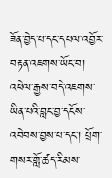ཟོན་བྱེད་པ་དང་དཔལ་འབྱོར་བརྟན་འཇགས་ཡོང་བ། འཕེལ་རྒྱས་བདེ་འཇགས་ཡིན་པའི་བླང་བྱ་དངོས་འབེབས་བྱས་པ་དང་། པྲོག་གསར་གློ་ཚད་རིམས་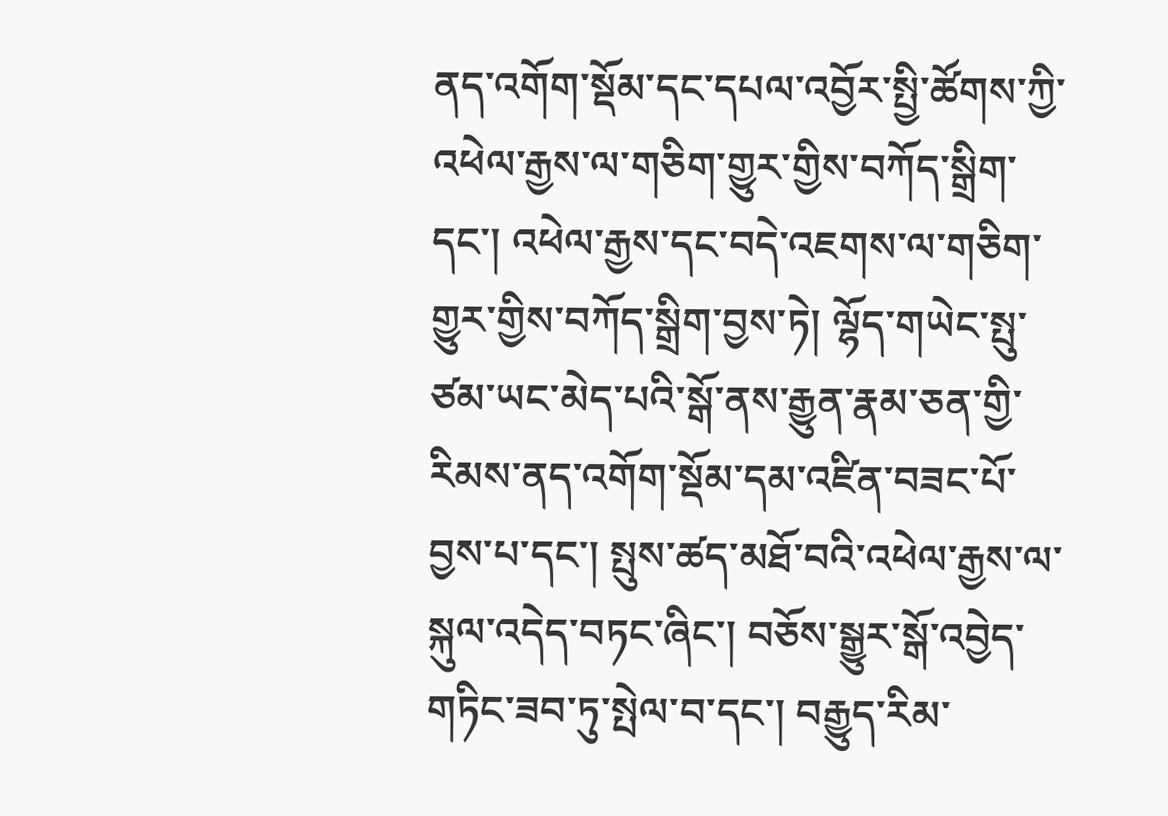ནད་འགོག་སྡོམ་དང་དཔལ་འབྱོར་སྤྱི་ཚོགས་ཀྱི་འཕེལ་རྒྱས་ལ་གཅིག་གྱུར་གྱིས་བཀོད་སྒྲིག་དང་། འཕེལ་རྒྱས་དང་བདེ་འཇགས་ལ་གཅིག་གྱུར་གྱིས་བཀོད་སྒྲིག་བྱས་ཏེ། ལྷོད་གཡེང་སྤུ་ཙམ་ཡང་མེད་པའི་སྒོ་ནས་རྒྱུན་རྣམ་ཅན་གྱི་རིམས་ནད་འགོག་སྡོམ་དམ་འཛིན་བཟང་པོ་བྱས་པ་དང་། སྤུས་ཚད་མཐོ་བའི་འཕེལ་རྒྱས་ལ་སྐུལ་འདེད་བཏང་ཞིང་། བཅོས་སྒྱུར་སྒོ་འབྱེད་གཏིང་ཟབ་ཏུ་སྤེལ་བ་དང་། བརྒྱུད་རིམ་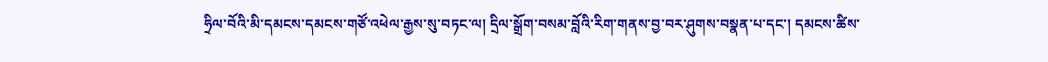ཧྲིལ་བོའི་མི་དམངས་དམངས་གཙོ་འཕེལ་རྒྱས་སུ་བཏང་ལ། དྲིལ་སྒྲོག་བསམ་བློའི་རིག་གནས་བྱ་བར་ཤུགས་བསྣན་པ་དང་། དམངས་ཚིས་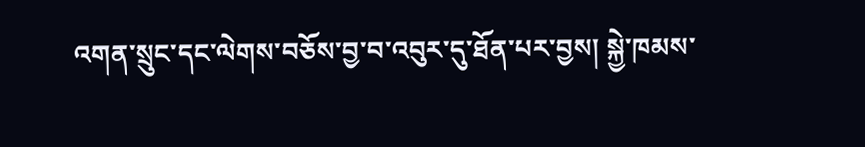འགན་སྲུང་དང་ལེགས་བཅོས་བྱ་བ་འབུར་དུ་ཐོན་པར་བྱས། སྐྱེ་ཁམས་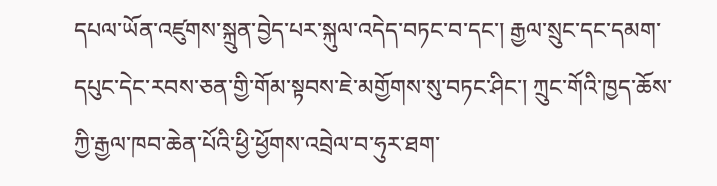དཔལ་ཡོན་འཛུགས་སྐྲུན་བྱེད་པར་སྐུལ་འདེད་བཏང་བ་དང་། རྒྱལ་སྲུང་དང་དམག་དཔུང་དེང་རབས་ཅན་གྱི་གོམ་སྟབས་ཇེ་མགྱོགས་སུ་བཏང་ཤིང་། ཀྲུང་གོའི་ཁྱད་ཆོས་ཀྱི་རྒྱལ་ཁབ་ཆེན་པོའི་ཕྱི་ཕྱོགས་འབྲེལ་བ་ཧུར་ཐག་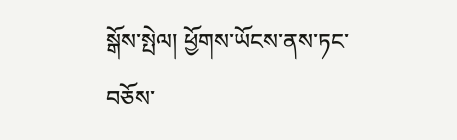སྒོས་སྤེལ། ཕྱོགས་ཡོངས་ནས་ཏང་བཅོས་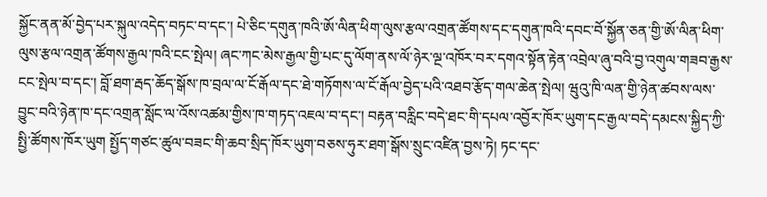སྐྱོང་ནན་མོ་བྱེད་པར་སྐུལ་འདེད་བཏང་བ་དང་། པེ་ཅིང་དགུན་ཁའི་ཨོ་ལིན་ཕིག་ལུས་རྩལ་འགྲན་ཚོགས་དང་དགུན་ཁའི་དབང་བོ་སྐྱོན་ཅན་གྱི་ཨོ་ལིན་ཕིག་ལུས་རྩལ་འགྲན་ཚོགས་རྒྱལ་ཁའི་ངང་སྤེལ། ཞང་ཀང་མེས་རྒྱལ་གྱི་པང་དུ་ལོག་ནས་ལོ་ཉེར་ལྔ་འཁོར་བར་དགའ་སྟོན་རྟེན་འབྲེལ་ཞུ་བའི་བྱ་འགུལ་གཟབ་རྒྱས་ངང་སྤེལ་བ་དང་། བློ་ཐག་རྦད་ཆོད་སྒོས་ཁ་བྲལ་ལ་ངོ་རྒོལ་དང་ཐེ་གཏོགས་ལ་ངོ་རྒོལ་བྱེད་པའི་འཐབ་རྩོད་གལ་ཆེན་སྤེལ། ཝུའུ་ཁི་ལན་གྱི་ཉེན་ཚབས་ལས་བྱུང་བའི་ཉེན་ཁ་དང་འགྲན་སློང་ལ་འོས་འཚམ་གྱིས་ཁ་གཏད་འཇལ་བ་དང་། བརྟན་བརླིང་བདེ་ཐང་གི་དཔལ་འབྱོར་ཁོར་ཡུག་དང་རྒྱལ་བདེ་དམངས་སྐྱིད་ཀྱི་སྤྱི་ཚོགས་ཁོར་ཡུག སྤྱོད་གཙང་ཚུལ་བཟང་གི་ཆབ་སྲིད་ཁོར་ཡུག་བཅས་ཧུར་ཐག་སྒོས་སྲུང་འཛིན་བྱས་ཏེ། ཏང་དང་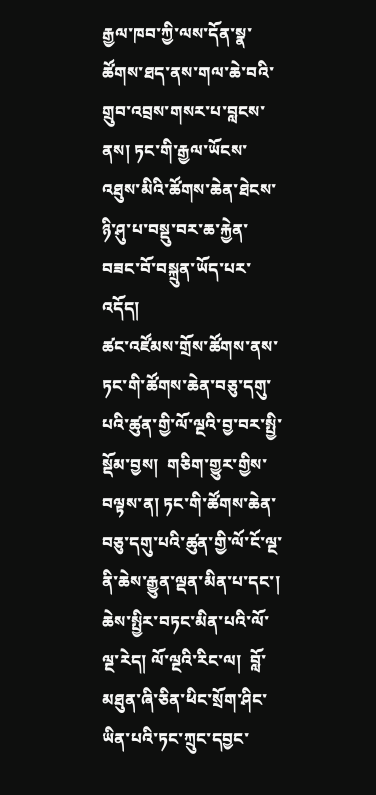རྒྱལ་ཁབ་ཀྱི་ལས་དོན་སྣ་ཚོགས་ཐད་ནས་གལ་ཆེ་བའི་གྲུབ་འབྲས་གསར་པ་བླངས་ནས། ཏང་གི་རྒྱལ་ཡོངས་འཐུས་མིའི་ཚོགས་ཆེན་ཐེངས་ཉི་ཤུ་པ་བསྡུ་བར་ཆ་རྐྱེན་བཟང་བོ་བསྐྲུན་ཡོད་པར་འདོད།
ཚང་འཛོམས་གྲོས་ཚོགས་ནས་ཏང་གི་ཚོགས་ཆེན་བཅུ་དགུ་པའི་ཚུན་གྱི་ལོ་ལྔའི་བྱ་བར་སྤྱི་སྡོམ་བྱས།  གཅིག་གྱུར་གྱིས་བལྟས་ན། ཏང་གི་ཚོགས་ཆེན་བཅུ་དགུ་པའི་ཚུན་གྱི་ལོ་ངོ་ལྔ་ནི་ཆེས་རྒྱུན་ལྡན་མིན་པ་དང་། ཆེས་སྤྱིར་བཏང་མིན་པའི་ལོ་ལྔ་རེད། ལོ་ལྔའི་རིང་ལ།  བློ་མཐུན་ཞི་ཅིན་ཕིང་སྲོག་ཤིང་ཡིན་པའི་ཏང་ཀྲུང་དབྱང་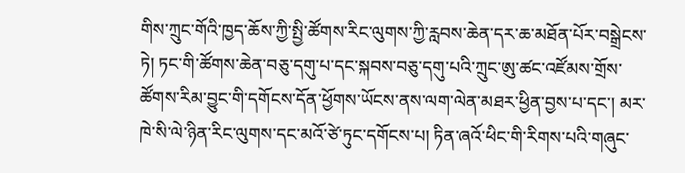གིས་ཀྲུང་གོའི་ཁྱད་ཆོས་ཀྱི་སྤྱི་ཚོགས་རིང་ལུགས་ཀྱི་རླབས་ཆེན་དར་ཆ་མཐོན་པོར་བསྒྲེངས་ཏེ། ཏང་གི་ཚོགས་ཆེན་བཅུ་དགུ་པ་དང་སྐབས་བཅུ་དགུ་པའི་ཀྲུང་ཨུ་ཚང་འཛོམས་གྲོས་ཚོགས་རིམ་བྱུང་གི་དགོངས་དོན་ཕྱོགས་ཡོངས་ནས་ལག་ལེན་མཐར་ཕྱིན་བྱས་པ་དང་། མར་ཁེ་སི་ལེ་ཉིན་རིང་ལུགས་དང་མའོ་ཙེ་ཏུང་དགོངས་པ། ཏིན་ཞའོ་ཕིང་གི་རིགས་པའི་གཞུང་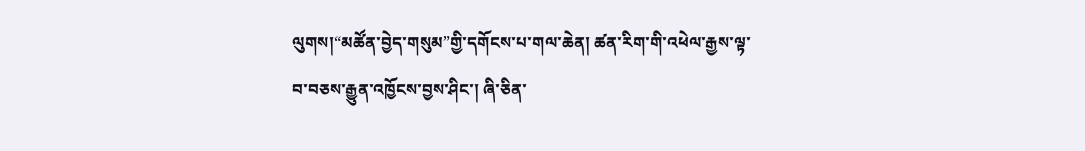ལུགས།“མཚོན་བྱེད་གསུམ”གྱི་དགོངས་པ་གལ་ཆེན། ཚན་རིག་གི་འཕེལ་རྒྱས་ལྟ་བ་བཅས་རྒྱུན་འཁྱོངས་བྱས་ཤིང་། ཞི་ཅིན་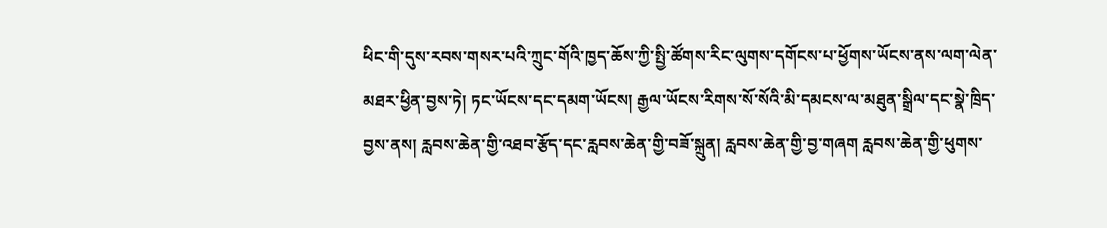ཕིང་གི་དུས་རབས་གསར་པའི་ཀྲུང་གོའི་ཁྱད་ཆོས་ཀྱི་སྤྱི་ཚོགས་རིང་ལུགས་དགོངས་པ་ཕྱོགས་ཡོངས་ནས་ལག་ལེན་མཐར་ཕྱིན་བྱས་ཏེ། ཏང་ཡོངས་དང་དམག་ཡོངས། རྒྱལ་ཡོངས་རིགས་སོ་སོའི་མི་དམངས་ལ་མཐུན་སྒྲིལ་དང་སྣེ་ཁྲིད་བྱས་ནས། རླབས་ཆེན་གྱི་འཐབ་རྩོད་དང་རླབས་ཆེན་གྱི་བཟོ་སྐྲུན། རླབས་ཆེན་གྱི་བྱ་གཞག རླབས་ཆེན་གྱི་ཕུགས་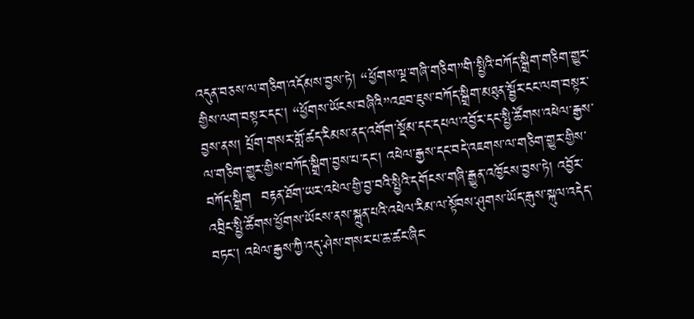འདུན་བཅས་ལ་གཅིག་འདོམས་བྱས་ཏེ། “ཕྱོགས་ལྔ་གཞི་གཅིག”གི་སྤྱིའི་བཀོད་སྒྲིག་གཅིག་གྱུར་གྱིས་ལག་བསྟར་དང་། “ཕྱོགས་ཡོངས་བཞིའི”འཐབ་ཇུས་བཀོད་སྒྲིག་མཐུན་སྦྱོར་ངང་ལག་བསྟར་བྱས་ནས། པྲོག་གསར་གློ་ཚད་རིམས་ནད་འགོག་སྡོམ་དང་དཔལ་འབྱོར་དང་སྤྱི་ཚོགས་འཕེལ་རྒྱས་ལ་གཅིག་གྱུར་གྱིས་བཀོད་སྒྲིག་བྱས་པ་དང་། འཕེལ་རྒྱས་དང་བདེ་འཇགས་ལ་གཅིག་གྱུར་གྱིས་བཀོད་སྒྲིག  བརྟན་ཐོག་ཡར་འཕེལ་གྱི་བྱ་བའི་སྤྱིའི་དགོངས་གཞི་རྒྱུན་འཁྱོངས་བྱས་ཏེ། འབྱོར་འབྲིང་སྤྱི་ཚོགས་ཕྱོགས་ཡོངས་ནས་སྐྲུན་པའི་འཕེལ་རིམ་ལ་སྟོབས་ཤུགས་ཡོད་རྒུས་སྐུལ་འདེད་བཏང་། འཕེལ་རྒྱས་ཀྱི་འདུ་ཤེས་གསར་པ་ཆ་ཚང་ཞིང་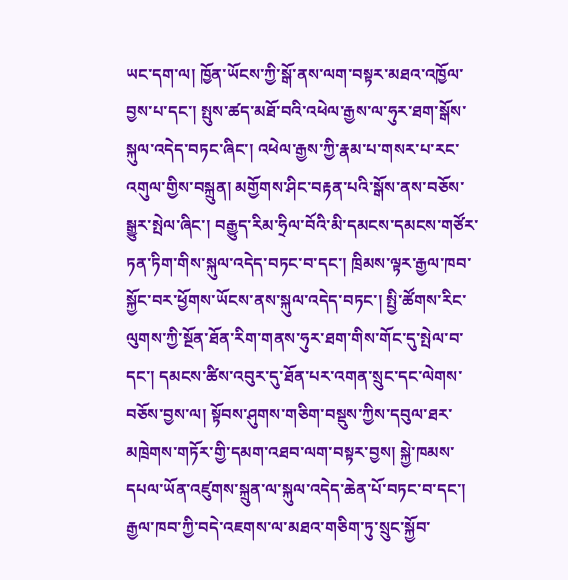ཡང་དག་ལ། ཁྱོན་ཡོངས་ཀྱི་སྒོ་ནས་ལག་བསྟར་མཐའ་འཁྱོལ་བྱས་པ་དང་། སྤུས་ཚད་མཐོ་བའི་འཕེལ་རྒྱས་ལ་ཧུར་ཐག་སྒོས་སྐུལ་འདེད་བཏང་ཞིང་། འཕེལ་རྒྱས་ཀྱི་རྣམ་པ་གསར་པ་རང་འགུལ་གྱིས་བསྐྲུན། མགྱོགས་ཤིང་བརྟན་པའི་སྒོས་ནས་བཅོས་སྒྱུར་སྤེལ་ཞིང་། བརྒྱུད་རིམ་ཧྲིལ་བོའི་མི་དམངས་དམངས་གཙོར་ཏན་ཏིག་གིས་སྐུལ་འདེད་བཏང་བ་དང་། ཁྲིམས་ལྟར་རྒྱལ་ཁབ་སྐྱོང་བར་ཕྱོགས་ཡོངས་ནས་སྐུལ་འདེད་བཏང་། སྤྱི་ཚོགས་རིང་ལུགས་ཀྱི་སྔོན་ཐོན་རིག་གནས་ཧུར་ཐག་གིས་གོང་དུ་སྤེལ་བ་དང་། དམངས་ཚིས་འབུར་དུ་ཐོན་པར་འགན་སྲུང་དང་ལེགས་བཅོས་བྱས་ལ། སྟོབས་ཤུགས་གཅིག་བསྡུས་ཀྱིས་དབུལ་ཐར་མཁྲེགས་གཏོར་གྱི་དམག་འཐབ་ལག་བསྟར་བྱས། སྐྱེ་ཁམས་དཔལ་ཡོན་འཛུགས་སྐྲུན་ལ་སྐུལ་འདེད་ཆེན་པོ་བཏང་བ་དང་། རྒྱལ་ཁབ་ཀྱི་བདེ་འཇགས་ལ་མཐའ་གཅིག་ཏུ་སྲུང་སྐྱོབ་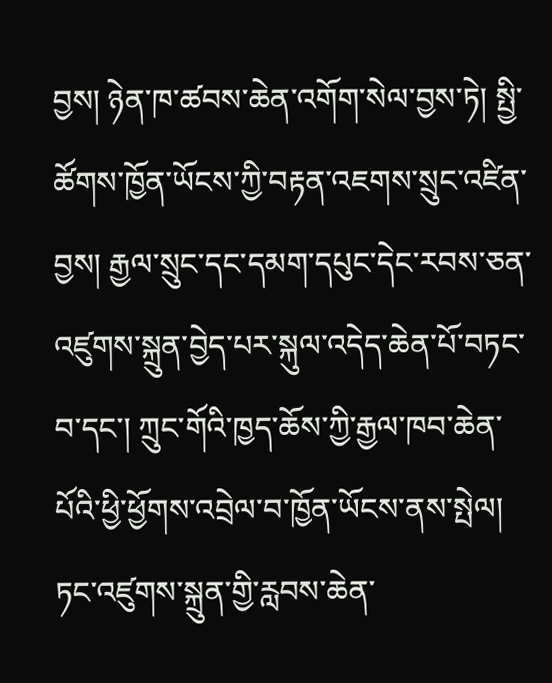བྱས། ཉེན་ཁ་ཚབས་ཆེན་འགོག་སེལ་བྱས་ཏེ། སྤྱི་ཚོགས་ཁྱོན་ཡོངས་ཀྱི་བརྟན་འཇགས་སྲུང་འཛིན་བྱས། རྒྱལ་སྲུང་དང་དམག་དཔུང་དེང་རབས་ཅན་འཛུགས་སྐྲུན་བྱེད་པར་སྐུལ་འདེད་ཆེན་པོ་བཏང་བ་དང་། ཀྲུང་གོའི་ཁྱད་ཆོས་ཀྱི་རྒྱལ་ཁབ་ཆེན་པོའི་ཕྱི་ཕྱོགས་འབྲེལ་བ་ཁྱོན་ཡོངས་ནས་སྤེལ། ཏང་འཛུགས་སྐྲུན་གྱི་རླབས་ཆེན་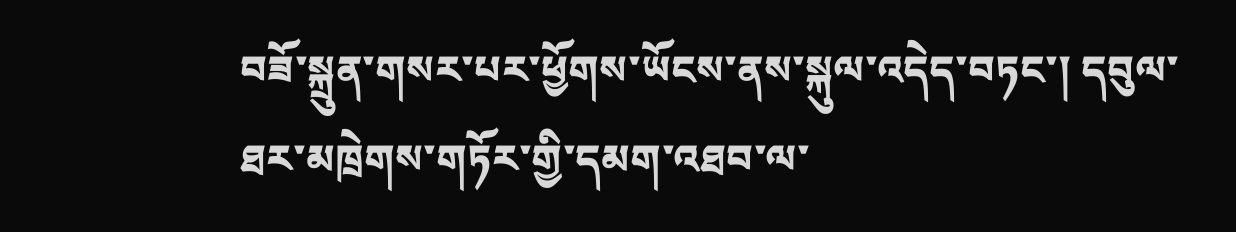བཟོ་སྐྲུན་གསར་པར་ཕྱོགས་ཡོངས་ནས་སྐུལ་འདེད་བཏང་། དབུལ་ཐར་མཁྲེགས་གཏོར་གྱི་དམག་འཐབ་ལ་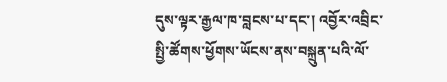དུས་ལྟར་རྒྱལ་ཁ་བླངས་པ་དང་། འབྱོར་འབྲིང་སྤྱི་ཚོགས་ཕྱོགས་ཡོངས་ནས་བསྐྲུན་པའི་ལོ་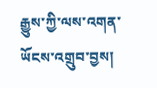རྒྱུས་ཀྱི་ལས་འགན་ཡོངས་འགྲུབ་བྱས།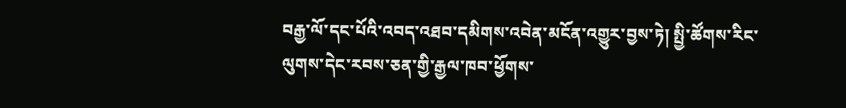བརྒྱ་ལོ་དང་པོའི་འབད་འཐབ་དམིགས་འབེན་མངོན་འགྱུར་བྱས་ཏེ། སྤྱི་ཚོགས་རིང་ལུགས་དེང་རབས་ཅན་གྱི་རྒྱལ་ཁབ་ཕྱོགས་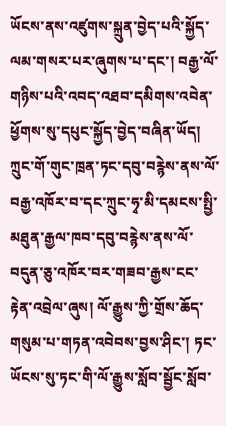ཡོངས་ནས་འཛུགས་སྐྲུན་བྱེད་པའི་སྐྱོད་ལམ་གསར་པར་ཞུགས་པ་དང་། བརྒྱ་ལོ་གཉིས་པའི་འབད་འཐབ་དམིགས་འབེན་ཕྱོགས་སུ་དཔུང་སྐྱོད་བྱེད་བཞིན་ཡོད། ཀྲུང་གོ་གུང་ཁྲན་ཏང་དབུ་བརྙེས་ནས་ལོ་བརྒྱ་འཁོར་བ་དང་ཀྲུང་ཧྭ་མི་དམངས་སྤྱི་མཐུན་རྒྱལ་ཁབ་དབུ་བརྙེས་ནས་ལོ་བདུན་ཅུ་འཁོར་བར་གཟབ་རྒྱས་ངང་རྟེན་འབྲེལ་ཞུས། ལོ་རྒྱུས་ཀྱི་གྲོས་ཆོད་གསུམ་པ་གཏན་འབེབས་བྱས་ཤིང་། ཏང་ཡོངས་སུ་ཏང་གི་ལོ་རྒྱུས་སློབ་སྦྱོང་སློབ་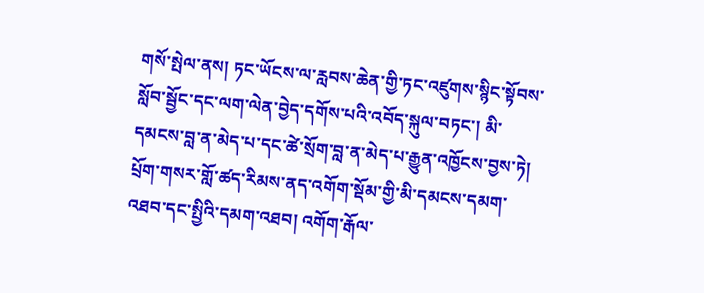གསོ་སྤེལ་ནས། ཏང་ཡོངས་ལ་རླབས་ཆེན་གྱི་ཏང་འཛུགས་སྙིང་སྟོབས་སློབ་སྦྱོང་དང་ལག་ལེན་བྱེད་དགོས་པའི་འབོད་སྐུལ་བཏང་། མི་དམངས་བླ་ན་མེད་པ་དང་ཚེ་སྲོག་བླ་ན་མེད་པ་རྒྱུན་འཁྱོངས་བྱས་ཏེ། པྲོག་གསར་གློ་ཚད་རིམས་ནད་འགོག་སྡོམ་གྱི་མི་དམངས་དམག་འཐབ་དང་སྤྱིའི་དམག་འཐབ། འགོག་རྒོལ་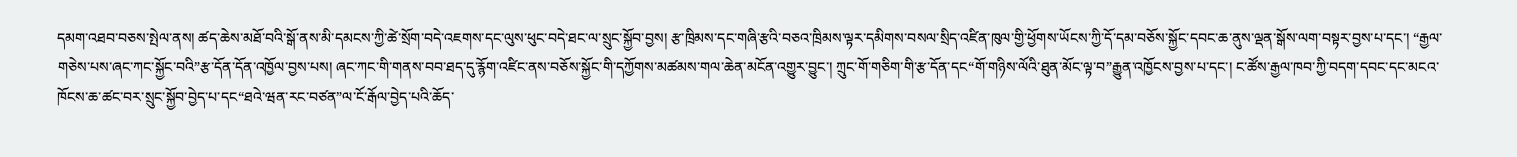དམག་འཐབ་བཅས་སྤེལ་ནས། ཚད་ཆེས་མཐོ་བའི་སྒོ་ནས་མི་དམངས་ཀྱི་ཚེ་སྲོག་བདེ་འཇགས་དང་ལུས་ཕུང་བདེ་ཐང་ལ་སྲུང་སྐྱོབ་བྱས། རྩ་ཁྲིམས་དང་གཞི་རྩའི་བཅའ་ཁྲིམས་ལྟར་དམིགས་བསལ་སྲིད་འཛིན་ཁུལ་གྱི་ཕྱོགས་ཡོངས་ཀྱི་དོ་དམ་བཅོས་སྐྱོང་དབང་ཆ་ནུས་ལྡན་སྒོས་ལག་བསྟར་བྱས་པ་དང་། “རྒྱལ་གཅེས་པས་ཞང་ཀང་སྐྱོང་བའི”རྩ་དོན་དོན་འཁྱོལ་བྱས་པས། ཞང་ཀང་གི་གནས་བབ་ཐད་དུ་རྙོག་འཛིང་ནས་བཅོས་སྐྱོང་གི་དཀྱོགས་མཚམས་གལ་ཆེན་མངོན་འགྱུར་བྱུང་། ཀྲུང་གོ་གཅིག་གི་རྩ་དོན་དང“གོ་གཉིས་ལོའི་ཐུན་མོང་ལྟ་བ”རྒྱུན་འཁྱོངས་བྱས་པ་དང་། ང་ཚོས་རྒྱལ་ཁབ་ཀྱི་བདག་དབང་དང་མངའ་ཁོངས་ཆ་ཚང་བར་སྲུང་སྐྱོབ་བྱེད་པ་དང“ཐའེ་ཝན་རང་བཙན”ལ་ངོ་རྒོལ་བྱེད་པའི་ཆོད་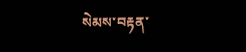སེམས་བརྟན་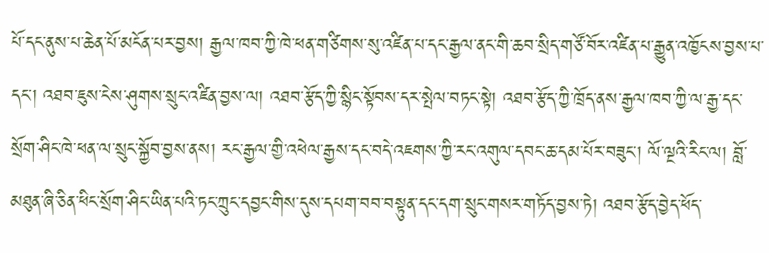པོ་དང་ནུས་པ་ཆེན་པོ་མངོན་པར་བྱས། རྒྱལ་ཁབ་ཀྱི་ཁེ་ཕན་གཙིགས་སུ་འཛིན་པ་དང་རྒྱལ་ནང་གི་ཆབ་སྲིད་གཙོ་བོར་འཛིན་པ་རྒྱུན་འཁྱོངས་བྱས་པ་དང་། འཐབ་ཇུས་ངེས་ཤུགས་སྲུང་འཛིན་བྱས་ལ། འཐབ་རྩོད་ཀྱི་སྙིང་སྟོབས་དར་སྤེལ་བཏང་སྟེ། འཐབ་རྩོད་ཀྱི་ཁྲོད་ནས་རྒྱལ་ཁབ་ཀྱི་ལ་རྒྱ་དང་སྲོག་ཤིང་ཁེ་ཕན་ལ་སྲུང་སྐྱོབ་བྱས་ནས། རང་རྒྱལ་གྱི་འཕེལ་རྒྱས་དང་བདེ་འཇགས་ཀྱི་རང་འགུལ་དབང་ཆ་དམ་པོར་བཟུང་། ལོ་ལྔའི་རིང་ལ། བློ་མཐུན་ཞི་ཅིན་ཕིང་སྲོག་ཤིང་ཡིན་པའི་ཏང་ཀྲུང་དབྱང་གིས་དུས་དཔག་བབ་བསྟུན་དང་དག་སྲུང་གསར་གཏོད་བྱས་ཏེ། འཐབ་རྩོད་བྱེད་ཕོད་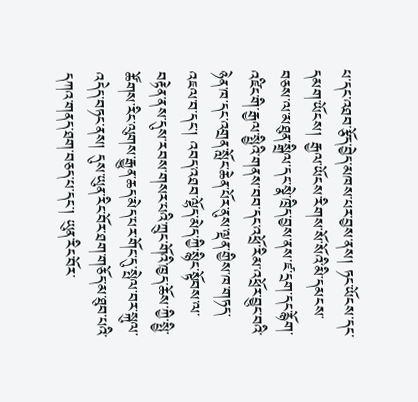པ་དང་འཐབ་རྩོད་བྱེད་མཁས་པར་བྱས་ནས། ཏང་ཡོངས་དང་དམག་ཡོངས། རྒྱལ་ཡོངས་རིགས་སོ་སོའི་མི་དམངས་བཅས་ལ་མཐུན་སྒྲིལ་དང་སྣེ་ཁྲིད་བྱས་ནས་ཛ་དྲག་དང་རྙོག་འཛིང་གི་རྒྱལ་སྤྱིའི་གནས་བབ་དང་འཕྲོ་རིམ་འཕྲོར་བྱུང་བའི་ཉེན་ཁ་དང་འགྲན་སློང་ཆེན་པོར་ནུས་ལྡན་གྱིས་ཁ་གཏད་འཇལ་བ་དང་། འབད་འཐབ་ལྷོད་མེད་ཀྱི་སྙིང་སྟོབས་ལ་བརྟེན་ནས་དུས་རབས་གསར་པའི་ཀྲུང་གོའི་ཁྱད་ཆོས་ཀྱི་སྤྱི་ཚོགས་རིང་ལུགས་རྒྱུན་ཆད་མེད་པར་གོང་དུ་སྤེལ་བར་སྐུལ་འདེད་བཏང་ནས། དུས་ཡུན་རིང་བོར་ཐག་གཅོད་མ་ཐུབ་པའི་དཀའ་གནད་ཐག་བཅད་པ་དང་། ཡུན་རིང་བོར་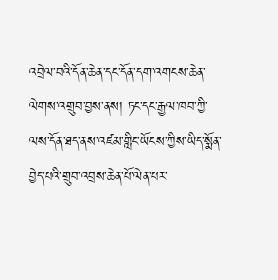འབྲེལ་བའི་དོན་ཆེན་དང་དོན་དག་འགངས་ཆེན་ལེགས་འགྲུབ་བྱས་ནས། ཏང་དང་རྒྱལ་ཁབ་ཀྱི་ལས་དོན་ཐད་ནས་འཛམ་གླིང་ཡོངས་ཀྱིས་ཡིད་སྨོན་བྱེད་པའི་གྲུབ་འབྲས་ཆེན་པོ་ལེན་པར་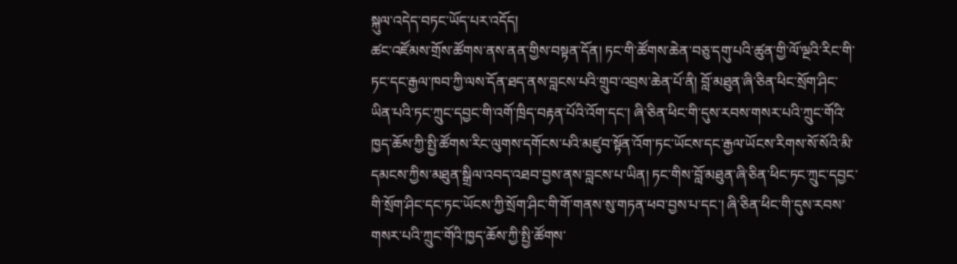སྐུལ་འདེད་བཏང་ཡོད་པར་འདོད།
ཚང་འཛོམས་གྲོས་ཚོགས་ནས་ནན་གྱིས་བསྟན་དོན། ཏང་གི་ཚོགས་ཆེན་བཅུ་དགུ་པའི་ཚུན་གྱི་ལོ་ལྔའི་རིང་གི་ཏང་དང་རྒྱལ་ཁབ་ཀྱི་ལས་དོན་ཐད་ནས་བླངས་པའི་གྲུབ་འབྲས་ཆེན་པོ་ནི། བློ་མཐུན་ཞི་ཅིན་ཕིང་སྲོག་ཤིང་ཡིན་པའི་ཏང་ཀྲུང་དབྱང་གི་འགོ་ཁྲིད་བརྟན་པོའི་འོག་དང་། ཞི་ཅིན་ཕིང་གི་དུས་རབས་གསར་པའི་ཀྲུང་གོའི་ཁྱད་ཆོས་ཀྱི་སྤྱི་ཚོགས་རིང་ལུགས་དགོངས་པའི་མཛུབ་སྟོན་འོག་ཏང་ཡོངས་དང་རྒྱལ་ཡོངས་རིགས་སོ་སོའི་མི་དམངས་ཀྱིས་མཐུན་སྒྲིལ་འབད་འཐབ་བྱས་ནས་བླངས་པ་ཡིན། ཏང་གིས་བློ་མཐུན་ཞི་ཅིན་ཕིང་ཏང་ཀྲུང་དབྱང་གི་སྲོག་ཤིང་དང་ཏང་ཡོངས་ཀྱི་སྲོག་ཤིང་གི་གོ་གནས་སུ་གཏན་ཕབ་བྱས་པ་དང་། ཞི་ཅིན་ཕིང་གི་དུས་རབས་གསར་པའི་ཀྲུང་གོའི་ཁྱད་ཆོས་ཀྱི་སྤྱི་ཚོགས་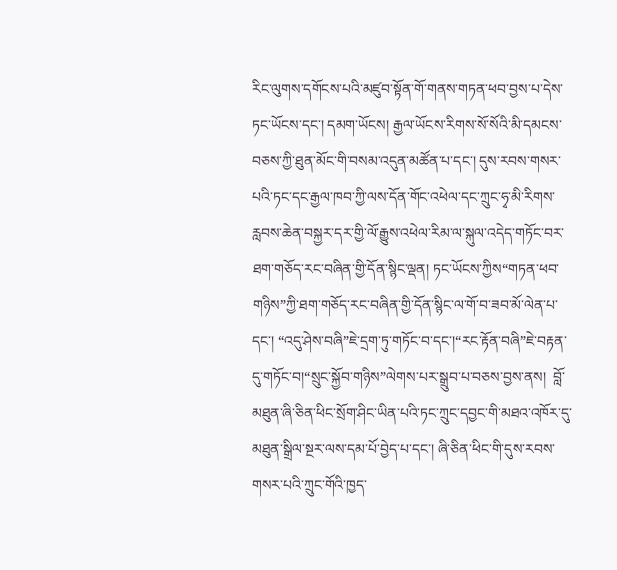རིང་ལུགས་དགོངས་པའི་མཛུབ་སྟོན་གོ་གནས་གཏན་ཕབ་བྱས་པ་དེས་ཏང་ཡོངས་དང་། དམག་ཡོངས། རྒྱལ་ཡོངས་རིགས་སོ་སོའི་མི་དམངས་བཅས་ཀྱི་ཐུན་མོང་གི་བསམ་འདུན་མཚོན་པ་དང་། དུས་རབས་གསར་པའི་ཏང་དང་རྒྱལ་ཁབ་ཀྱི་ལས་དོན་གོང་འཕེལ་དང་ཀྲུང་ཧྭ་མི་རིགས་རླབས་ཆེན་བསྐྱར་དར་གྱི་ལོ་རྒྱུས་འཕེལ་རིམ་ལ་སྐུལ་འདེད་གཏོང་བར་ཐག་གཅོད་རང་བཞིན་གྱི་དོན་སྙིང་ལྡན། ཏང་ཡོངས་ཀྱིས“གཏན་ཕབ་གཉིས”ཀྱི་ཐག་གཅོད་རང་བཞིན་གྱི་དོན་སྙིང་ལ་གོ་བ་ཟབ་མོ་ལེན་པ་དང་། “འདུ་ཤེས་བཞི”ཇེ་དྲག་ཏུ་གཏོང་བ་དང་།“རང་རྟོན་བཞི”ཇེ་བརྟན་དུ་གཏོང་བ།“སྲུང་སྐྱོབ་གཉིས”ལེགས་པར་སྒྲུབ་པ་བཅས་བྱས་ནས།  བློ་མཐུན་ཞི་ཅིན་ཕིང་སྲོག་ཤིང་ཡིན་པའི་ཏང་ཀྲུང་དབྱང་གི་མཐའ་འཁོར་དུ་མཐུན་སྒྲིལ་སྔར་ལས་དམ་པོ་བྱེད་པ་དང་། ཞི་ཅིན་ཕིང་གི་དུས་རབས་གསར་པའི་ཀྲུང་གོའི་ཁྱད་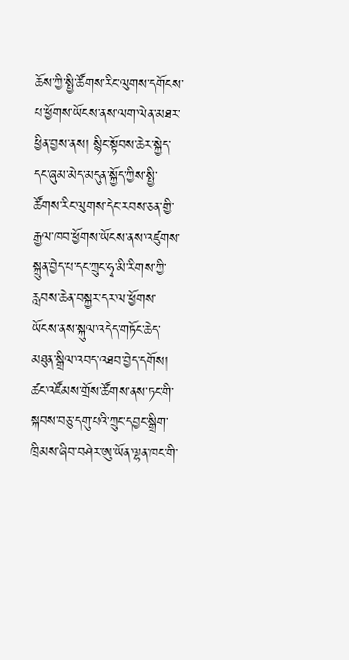ཆོས་ཀྱི་སྤྱི་ཚོགས་རིང་ལུགས་དགོངས་པ་ཕྱོགས་ཡོངས་ནས་ལག་ལེན་མཐར་ཕྱིན་བྱས་ནས། སྙིང་སྟོབས་ཆེར་སྐྱེད་དང་ཞུམ་མེད་མདུན་སྐྱོད་ཀྱིས་སྤྱི་ཚོགས་རིང་ལུགས་དེང་རབས་ཅན་གྱི་རྒྱལ་ཁབ་ཕྱོགས་ཡོངས་ནས་འཛུགས་སྐྲུན་བྱེད་པ་དང་ཀྲུང་ཧྭ་མི་རིགས་ཀྱི་རླབས་ཆེན་བསྐྱར་དར་ལ་ཕྱོགས་ཡོངས་ནས་སྐུལ་འདེད་གཏོང་ཆེད་མཐུན་སྒྲིལ་འབད་འཐབ་བྱེད་དགོས།
ཚང་འཛོམས་གྲོས་ཚོགས་ནས་ཏང་གི་སྐབས་བཅུ་དགུ་པའི་ཀྲུང་དབྱང་སྒྲིག་ཁྲིམས་ཞིབ་བཤེར་ཨུ་ཡོན་ལྷན་ཁང་གི་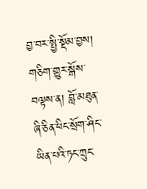བྱ་བར་སྤྱི་སྡོམ་བྱས། གཅིག་གྱུར་སྒོས་བལྟས་ན། བློ་མཐུན་ཞི་ཅིན་ཕིང་སྲོག་ཤིང་ཡིན་པའི་ཏང་ཀྲུང་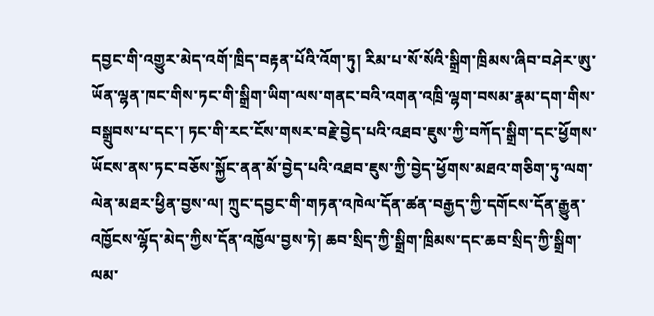དབྱང་གི་འགྱུར་མེད་འགོ་ཁྲིད་བརྟན་པོའི་འོག་ཏུ། རིམ་པ་སོ་སོའི་སྒྲིག་ཁྲིམས་ཞིབ་བཤེར་ཨུ་ཡོན་ལྷན་ཁང་གིས་ཏང་གི་སྒྲིག་ཡིག་ལས་གནང་བའི་འགན་འཁྲི་ལྷག་བསམ་རྣམ་དག་གིས་བསྒྲུབས་པ་དང་། ཏང་གི་རང་ངོས་གསར་བརྗེ་བྱེད་པའི་འཐབ་ཇུས་ཀྱི་བཀོད་སྒྲིག་དང་ཕྱོགས་ཡོངས་ནས་ཏང་བཅོས་སྐྱོང་ནན་མོ་བྱེད་པའི་འཐབ་ཇུས་ཀྱི་བྱེད་ཕྱོགས་མཐའ་གཅིག་ཏུ་ལག་ལེན་མཐར་ཕྱིན་བྱས་ལ། ཀྲུང་དབྱང་གི་གཏན་འཁེལ་དོན་ཚན་བརྒྱད་ཀྱི་དགོངས་དོན་རྒྱུན་འཁྱོངས་ལྷོད་མེད་ཀྱིས་དོན་འཁྱོལ་བྱས་ཏེ། ཆབ་སྲིད་ཀྱི་སྒྲིག་ཁྲིམས་དང་ཆབ་སྲིད་ཀྱི་སྒྲིག་ལམ་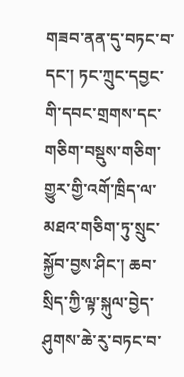གཟབ་ནན་དུ་བཏང་བ་དང་། ཏང་ཀྲུང་དབྱང་གི་དབང་གྲགས་དང་གཅིག་བསྡུས་གཅིག་གྱུར་གྱི་འགོ་ཁྲིད་ལ་མཐའ་གཅིག་ཏུ་སྲུང་སྐྱོབ་བྱས་ཤིང་། ཆབ་སྲིད་ཀྱི་ལྟ་སྐུལ་བྱེད་ཤུགས་ཆེ་རུ་བཏང་བ་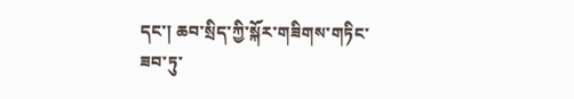དང་། ཆབ་སྲིད་ཀྱི་སྐོར་གཟིགས་གཏིང་ཟབ་ཏུ་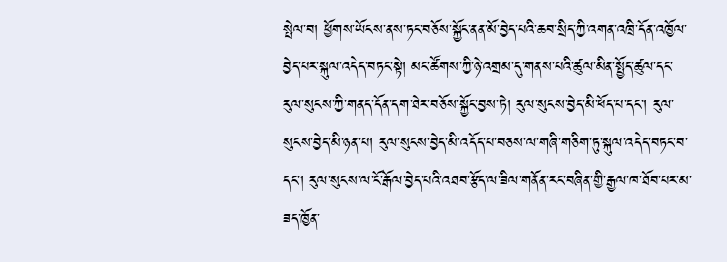སྤེལ་བ། ཕྱོགས་ཡོངས་ནས་ཏང་བཅོས་སྐྱོང་ནན་མོ་བྱེད་པའི་ཆབ་སྲིད་ཀྱི་འགན་འཁྲི་དོན་འཁྱོལ་བྱེད་པར་སྐུལ་འདེད་བཏང་སྟེ། མང་ཚོགས་ཀྱི་ཉེ་འགྲམ་དུ་གནས་པའི་ཚུལ་མིན་སྤྱོད་ཚུལ་དང་རུལ་སུངས་ཀྱི་གནད་དོན་དག་ཐེར་བཅོས་སྐྱོང་བྱས་ཏེ། རུལ་སུངས་བྱེད་མི་ཕོད་པ་དང་། རུལ་སུངས་བྱེད་མི་ཉན་པ། རུལ་སུངས་བྱེད་མི་འདོད་པ་བཅས་ལ་གཞི་གཅིག་ཏུ་སྐུལ་འདེད་བཏང་བ་དང་། རུལ་སུངས་ལ་ངོ་རྒོལ་བྱེད་པའི་འཐབ་རྩོད་ལ་ཟིལ་གནོན་རང་བཞིན་གྱི་རྒྱལ་ཁ་ཐོབ་པར་མ་ཟད་ཁྱོན་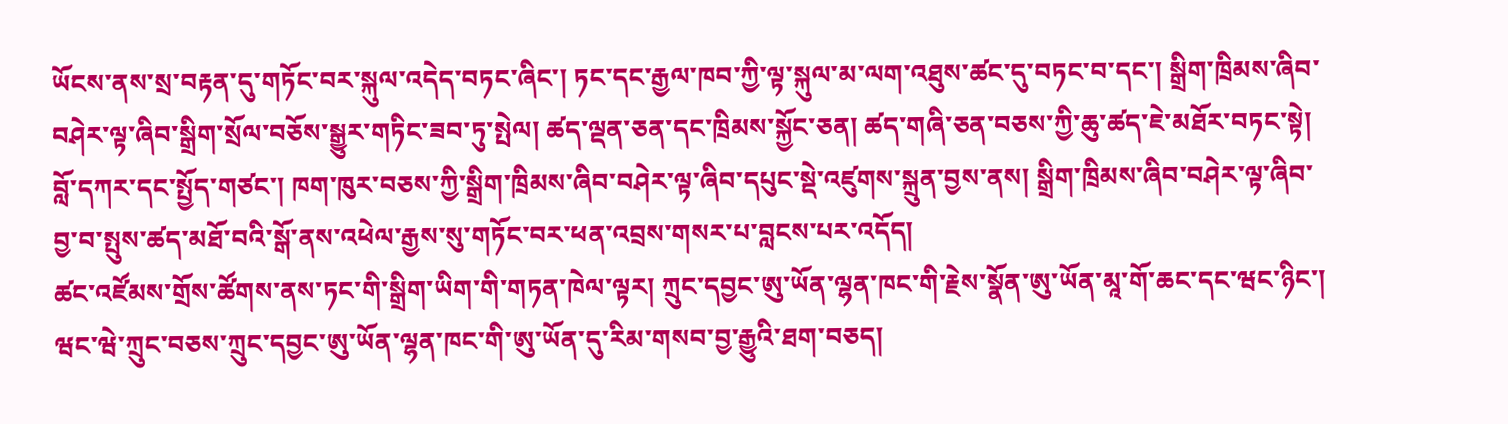ཡོངས་ནས་སྲ་བརྟན་དུ་གཏོང་བར་སྐུལ་འདེད་བཏང་ཞིང་། ཏང་དང་རྒྱལ་ཁབ་ཀྱི་ལྟ་སྐུལ་མ་ལག་འཐུས་ཚང་དུ་བཏང་བ་དང་། སྒྲིག་ཁྲིམས་ཞིབ་བཤེར་ལྟ་ཞིབ་སྒྲིག་སྲོལ་བཅོས་སྒྱུར་གཏིང་ཟབ་ཏུ་སྤེལ། ཚད་ལྡན་ཅན་དང་ཁྲིམས་སྐྱོང་ཅན། ཚད་གཞི་ཅན་བཅས་ཀྱི་ཆུ་ཚད་ཇེ་མཐོར་བཏང་སྟེ། བློ་དཀར་དང་སྤྱོད་གཙང་། ཁག་ཁུར་བཅས་ཀྱི་སྒྲིག་ཁྲིམས་ཞིབ་བཤེར་ལྟ་ཞིབ་དཔུང་སྡེ་འཛུགས་སྐྲུན་བྱས་ནས། སྒྲིག་ཁྲིམས་ཞིབ་བཤེར་ལྟ་ཞིབ་བྱ་བ་སྤུས་ཚད་མཐོ་བའི་སྒོ་ནས་འཕེལ་རྒྱས་སུ་གཏོང་བར་ཕན་འབྲས་གསར་པ་བླངས་པར་འདོད།
ཚང་འཛོམས་གྲོས་ཚོགས་ནས་ཏང་གི་སྒྲིག་ཡིག་གི་གཏན་ཁེལ་ལྟར། ཀྲུང་དབྱང་ཨུ་ཡོན་ལྷན་ཁང་གི་རྗེས་སྣོན་ཨུ་ཡོན་མཱ་གོ་ཆང་དང་ཝང་ཉིང་། ཝང་ཝེ་ཀྲུང་བཅས་ཀྲུང་དབྱང་ཨུ་ཡོན་ལྷན་ཁང་གི་ཨུ་ཡོན་དུ་རིམ་གསབ་བྱ་རྒྱུའི་ཐག་བཅད།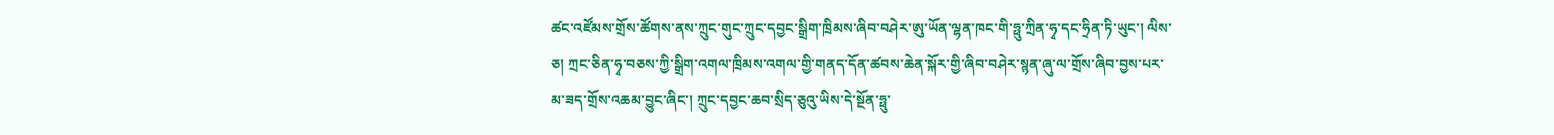ཚང་འཛོམས་གྲོས་ཚོགས་ནས་ཀྲུང་གུང་ཀྲུང་དབྱང་སྒྲིག་ཁྲིམས་ཞིབ་བཤེར་ཨུ་ཡོན་ལྷན་ཁང་གི་ཧྥུ་ཀྲིན་ཧྭ་དང་ཧྲིན་ཏི་ཡུང་། ལིས་ཅ། ཀྲང་ཅིན་ཧྭ་བཅས་ཀྱི་སྒྲིག་འགལ་ཁྲིམས་འགལ་གྱི་གནད་དོན་ཚབས་ཆེན་སྐོར་གྱི་ཞིབ་བཤེར་སྙན་ཞུ་ལ་གྲོས་ཞིབ་བྱས་པར་མ་ཟད་གྲོས་འཆམ་བྱུང་ཞིང་། ཀྲུང་དབྱང་ཆབ་སྲིད་ཅུའུ་ཡིས་དེ་སྔོན་ཧྥུ་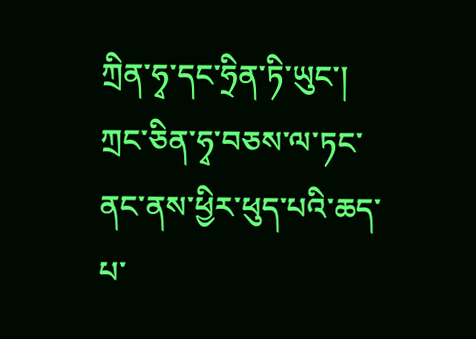ཀྲིན་ཧྭ་དང་ཧྲིན་ཏི་ཡུང་། ཀྲང་ཅིན་ཧྭ་བཅས་ལ་ཏང་ནང་ནས་ཕྱིར་ཕུད་པའི་ཆད་པ་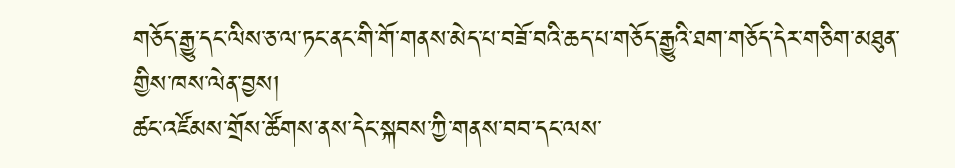གཅོད་རྒྱུ་དང་ལིས་ཅ་ལ་ཏང་ནང་གི་གོ་གནས་མེད་པ་བཟོ་བའི་ཆད་པ་གཅོད་རྒྱུའི་ཐག་གཅོད་དེར་གཅིག་མཐུན་གྱིས་ཁས་ལེན་བྱས།
ཚང་འཛོམས་གྲོས་ཚོགས་ནས་དེང་སྐབས་ཀྱི་གནས་བབ་དང་ལས་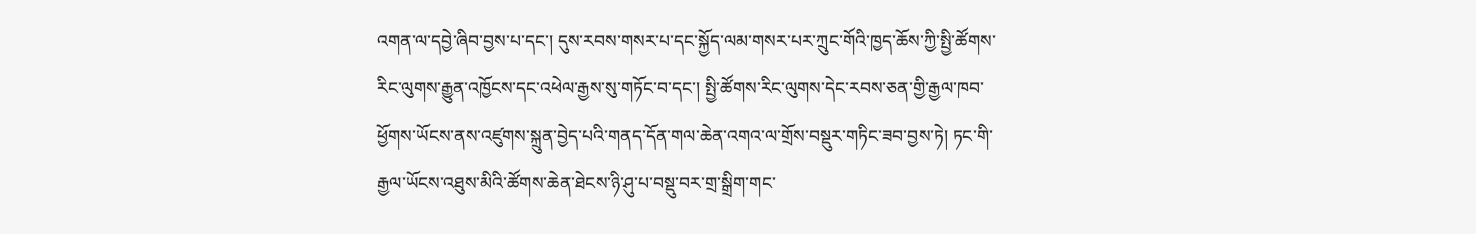འགན་ལ་དབྱེ་ཞིབ་བྱས་པ་དང་། དུས་རབས་གསར་པ་དང་སྐྱོད་ལམ་གསར་པར་ཀྲུང་གོའི་ཁྱད་ཆོས་ཀྱི་སྤྱི་ཚོགས་རིང་ལུགས་རྒྱུན་འཁྱོངས་དང་འཕེལ་རྒྱས་སུ་གཏོང་བ་དང་། སྤྱི་ཚོགས་རིང་ལུགས་དེང་རབས་ཅན་གྱི་རྒྱལ་ཁབ་ཕྱོགས་ཡོངས་ནས་འཛུགས་སྐྲུན་བྱེད་པའི་གནད་དོན་གལ་ཆེན་འགའ་ལ་གྲོས་བསྡུར་གཏིང་ཟབ་བྱས་ཏེ། ཏང་གི་རྒྱལ་ཡོངས་འཐུས་མིའི་ཚོགས་ཆེན་ཐེངས་ཉི་ཤུ་པ་བསྡུ་བར་གྲ་སྒྲིག་གང་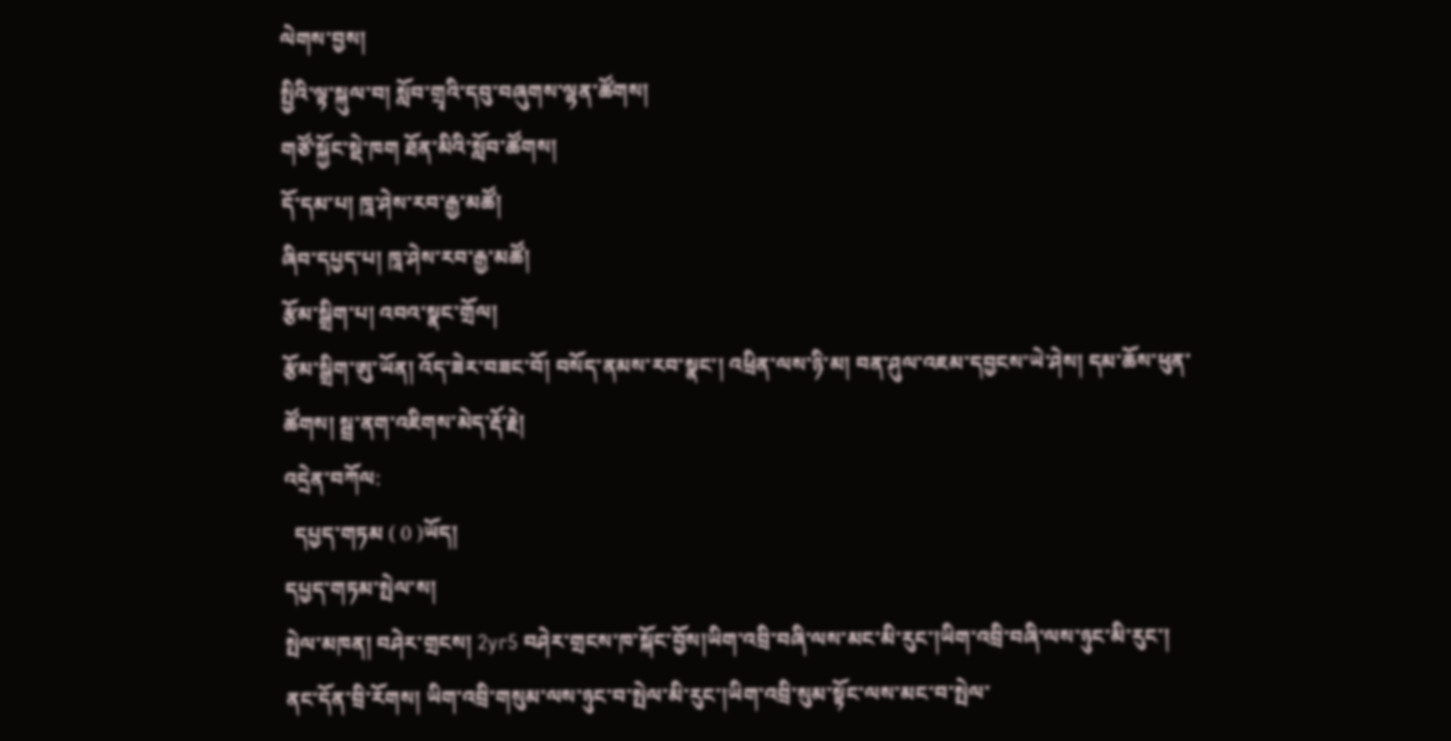ལེགས་བྱས།
སྤྱིའི་ལྟ་སྐུལ་བ། སློབ་གྲྭའི་དབུ་བཞུགས་ལྷན་ཚོགས།
གཙོ་སྐྱོང་སྡེ་ཁག ཐོན་མིའི་སློབ་ཚོགས།
དོ་དམ་པ། ཁཱ་ཤེས་རབ་རྒྱ་མཚོ།
ཞིབ་དཔྱད་པ། ཁཱ་ཤེས་རབ་རྒྱ་མཚོ།
རྩོམ་སྒྲིག་པ། འབའ་སྣང་གྲོལ།
རྩོམ་སྒྲིག་ཨུ་ཡོན། འོད་ཟེར་བཟང་བོ། བསོད་ནམས་རབ་སྣང་། འཕྲིན་ལས་ཉི་མ། བན་ཤུལ་འཇམ་དབྱངས་ཡེ་ཤེས། དམ་ཆོས་ཕུན་ཚོགས། སྦྲ་ནག་འཇིགས་མེད་རྡོ་རྗེ།
འདྲེན་བཀོལ:
  དཔྱད་གཏམ ( 0 )ཡོད།
དཔྱད་གཏམ་སྤེལ་ས།
སྤེལ་མཁན། བཤེར་གྲངས། 2yr5 བཤེར་གྲངས་ཁ་སྐོང་བྱོས།ཡིག་འབྲི་བཞི་ལས་མང་མི་རུང་།ཡིག་འབྲི་བཞི་ལས་ཉུང་མི་རུང་།
ནང་དོན་བྲི་རོགས། ཡིག་འབྲི་གསུམ་ལས་ཉུང་བ་སྤེལ་མི་རུང་།ཡིག་འབྲི་སུམ་སྟོང་ལས་མང་བ་སྤེལ་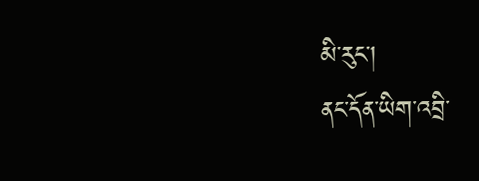མི་རུང་།
ནང་དོན་ཡིག་འབྲི་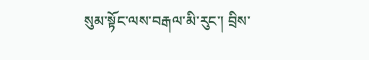སུམ་སྟོང་ལས་བརྒལ་མི་རུང་། བྲིས་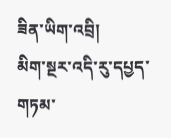ཟིན་ཡིག་འབྲི།
མིག་སྔར་འདི་རུ་དཔྱད་གཏམ་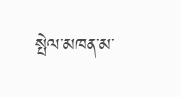སྤེལ་མཁན་མ་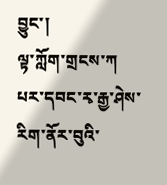བྱུང་།
ལྟ་ཀློག་གྲངས་ཀ
པར་དབང་རྭ་རྒྱ་ཤེས་རིག་ནོར་བུའི་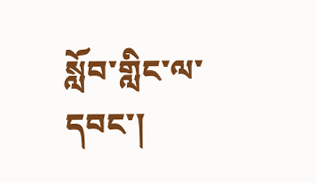སློབ་གླིང་ལ་དབང་།